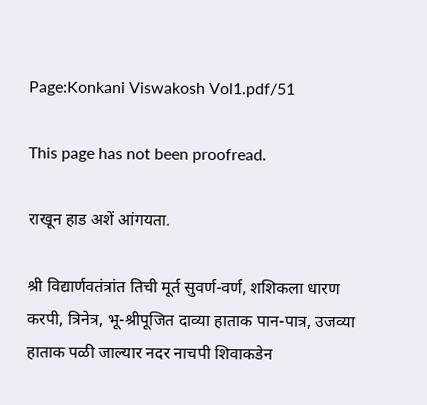Page:Konkani Viswakosh Vol1.pdf/51

This page has not been proofread.

राखून हाड अशें आंगयता.

श्री विद्यार्णवतंत्रांत तिची मूर्त सुवर्ण-वर्ण, शशिकला धारण करपी, त्रिनेत्र, भू-श्रीपूजित दाव्या हाताक पान-पात्र, उजव्या हाताक पळी जाल्यार नदर नाचपी शिवाकडेन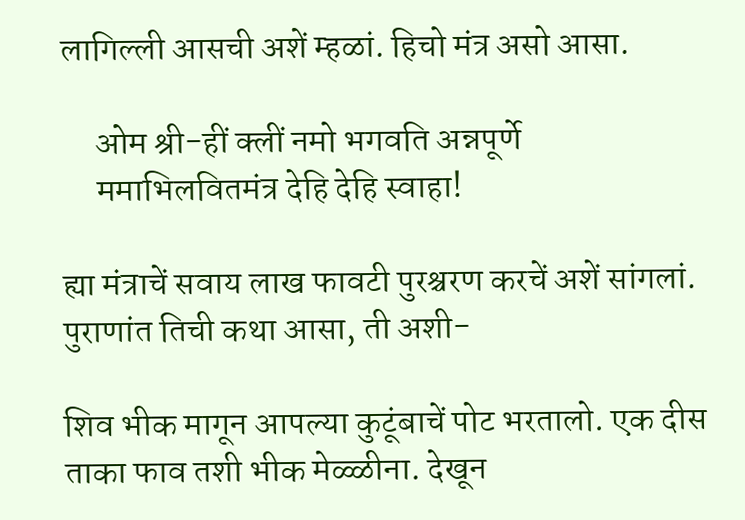लागिल्ली आसची अशें म्हळां. हिचो मंत्र असो आसा.

     ओम श्री-हीं क्लीं नमो भगवति अन्नपूर्णे
     ममाभिलवितमंत्र देहि देहि स्वाहा!

ह्या मंत्राचें सवाय लाख फावटी पुरश्चरण करचें अशें सांगलां. पुराणांत तिची कथा आसा, ती अशी-

शिव भीक मागून आपल्या कुटूंबाचें पोट भरतालो. एक दीस ताका फाव तशी भीक मेळ्ळीना. देखून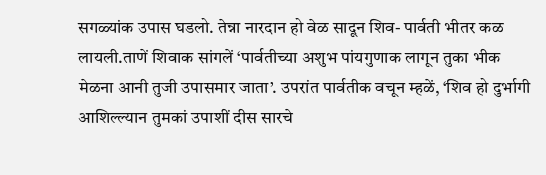सगळ्यांक उपास घडलो. तेन्ना नारदान हो वेळ सादून शिव- पार्वती भीतर कळ लायली.ताणें शिवाक सांगलें ‘पार्वतीच्या अशुभ पांयगुणाक लागून तुका भीक मेळना आनी तुजी उपासमार जाता’. उपरांत पार्वतीक वचून म्हळें, ‘शिव हो दुर्भागी आशिल्ल्यान तुमकां उपाशीं दीस सारचे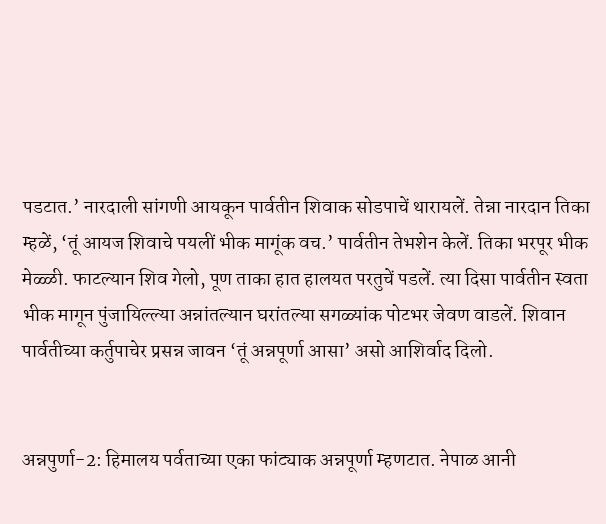पडटात.’ नारदाली सांगणी आयकून पार्वतीन शिवाक सोडपाचें थारायलें. तेन्ना नारदान तिका म्हळें, ‘तूं आयज शिवाचे पयलीं भीक मागूंक वच.’ पार्वतीन तेभशेन केलें. तिका भरपूर भीक मेळ्ळी. फाटल्यान शिव गेलो, पूण ताका हात हालयत परतुचें पडलें. त्या दिसा पार्वतीन स्वता भीक मागून पुंजायिल्ल्या अन्नांतल्यान घरांतल्या सगळ्यांक पोटभर जेवण वाडलें. शिवान पार्वतीच्या कर्तुपाचेर प्रसन्न जावन ‘तूं अन्नपूर्णा आसा’ असो आशिर्वाद दिलो.


अन्नपुर्णा-2: हिमालय पर्वताच्या एका फांट्याक अन्नपूर्णा म्हणटात. नेपाळ आनी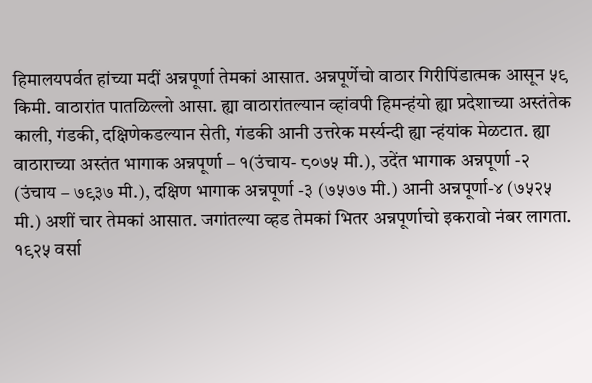हिमालयपर्वत हांच्या मदीं अन्नपूर्णा तेमकां आसात. अन्नपूर्णेचो वाठार गिरीपिंडात्मक आसून ५९ किमी. वाठारांत पातळिल्लो आसा. ह्या वाठारांतल्यान व्हांवपी हिमन्हंयो ह्या प्रदेशाच्या अस्तंतेक काली, गंडकी, दक्षिणेकडल्यान सेती, गंडकी आनी उत्तरेक मर्स्यन्दी ह्या न्हंयांक मेळटात. ह्या वाठाराच्या अस्तंत भागाक अन्नपूर्णा – १(उंचाय- ८०७५ मी.), उदेंत भागाक अन्नपूर्णा -२ (उंचाय – ७९३७ मी.), दक्षिण भागाक अन्नपूर्णा -३ (७५७७ मी.) आनी अन्नपूर्णा-४ (७५२५ मी.) अशीं चार तेमकां आसात. जगांतल्या व्हड तेमकां भितर अन्नपूर्णाचो इकरावो नंबर लागता. १९२५ वर्सा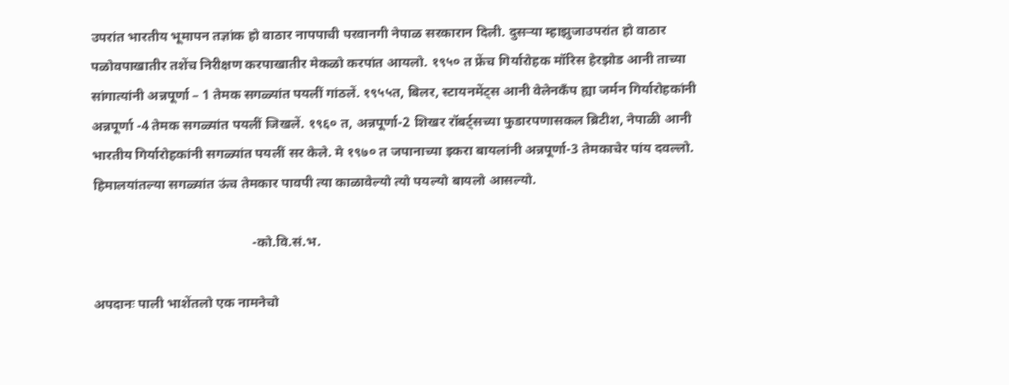उपरांत भारतीय भूमापन तज्ञांक हो वाठार नापपाची परवानगी नेपाळ सरकारान दिली. दुसऱ्या म्हाझुजाउपरांत हो वाठार पळोवपाखातीर तशेंच निरीक्षण करपाखातीर मेकळो करपांत आयलो. १९५० त फ्रेंच गिर्यारोहक मॉरिस हेरझोड आनी ताच्या सांगात्यांनी अन्नपूर्णा – 1 तेमक सगळ्यांत पयलीं गांठलें. १९५५त, बिलर, स्टायनमेंट्स आनी वेलेनकँप ह्या जर्मन गिर्यारोहकांनी अन्नपूर्णा -4 तेमक सगळ्यांत पयलीं जिखलें. १९६० त, अन्नपूर्णा-2 शिखर रॉबर्ट्सच्या फुडारपणासकल ब्रिटीश, नेपाळी आनी भारतीय गिर्यारोहकांनी सगळ्यांत पयलीं सर केले. मे १९७० त जपानाच्या इकरा बायलांनी अन्नपूर्णा-3 तेमकाचेर पांय दवल्लो. हिमालयांतल्या सगळ्यांत ऊंच तेमकार पावपी त्या काळावेल्यो त्यो पयल्यो बायलो आसल्यो.

                                               -को.वि.सं.भ.

अपदानः पाली भाशेंतलो एक नामनेचो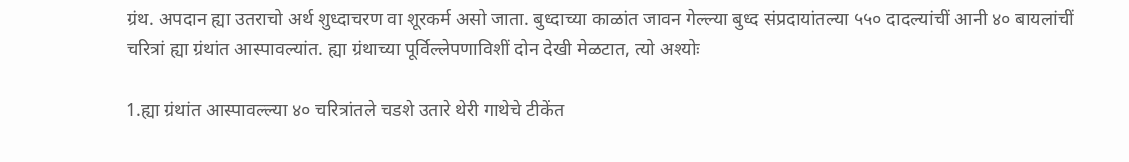ग्रंथ. अपदान ह्या उतराचो अर्थ शुध्दाचरण वा शूरकर्म असो जाता. बुध्दाच्या काळांत जावन गेल्ल्या बुध्द संप्रदायांतल्या ५५० दादल्यांचीं आनी ४० बायलांचीं चरित्रां ह्या ग्रंथांत आस्पावल्यांत. ह्या ग्रंथाच्या पूर्विल्लेपणाविशीं दोन देखी मेळटात, त्यो अश्योः

1.ह्या ग्रंथांत आस्पावल्ल्या ४० चरित्रांतले चडशे उतारे थेरी गाथेचे टीकेंत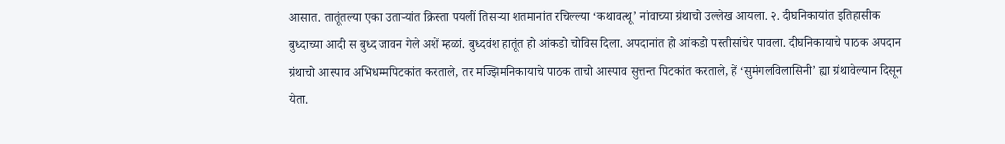आसात. तातूंतल्या एका उताऱ्यांत क्रिस्ता पयलीं तिसऱ्या शतमानांत रचिल्ल्या ‘कथावत्थू’ नांवाच्या ग्रंथाचो उल्लेख आयला. २. दीघनिकायांत इतिहासीक बुध्दाच्या आदी स बुध्द जावन गेले अशें म्हळां. बुध्दवंश हातूंत हो आंकडो चोविस दिला. अपदानांत हो आंकडो पस्तीसांचेर पावला. दीघनिकायाचे पाठक अपदान ग्रंथाचो आस्पाव अभिधम्मपिटकांत करताले, तर मज्झिमनिकायाचे पाठक ताचो आस्पाव सुत्तन्त पिटकांत करताले, हें ‘सुमंगलविलासिनी’ ह्या ग्रंथावेल्यान दिसून येता.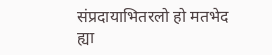संप्रदायाभितरलो हो मतभेद ह्या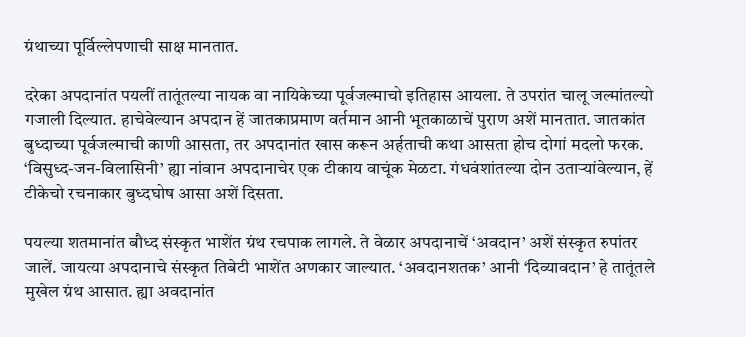ग्रंथाच्या पूर्विल्लेपणाची साक्ष मानतात.

दरेका अपदानांत पयलीं तातूंतल्या नायक वा नायिकेच्या पूर्वजल्माचो इतिहास आयला. ते उपरांत चालू जल्मांतल्यो गजाली दिल्यात. हाचेवेल्यान अपदान हें जातकाप्रमाण वर्तमान आनी भूतकाळाचें पुराण अशें मानतात. जातकांत बुध्दाच्या पूर्वजल्माची काणी आसता, तर अपदानांत खास करून अर्हताची कथा आसता होच दोगां मदलो फरक. ‘विसुध्द-जन-विलासिनी’ ह्या नांवान अपदानाचेर एक टीकाय वाचूंक मेळटा. गंधवंशांतल्या दोन उताऱ्यांवेल्यान, हें टीकेचो रचनाकार बुध्दघोष आसा अशें दिसता.

पयल्या शतमानांत बौध्द संस्कृत भाशेंत ग्रंथ रचपाक लागले. ते वेळार अपदानाचें ‘अवदान’ अशें संस्कृत रुपांतर जालें. जायत्या अपदानाचे संस्कृत तिबेटी भाशेंत अणकार जाल्यात. ‘अवदानशतक’ आनी ‘दिव्यावदान’ हे तातूंतले मुखेल ग्रंथ आसात. ह्या अवदानांत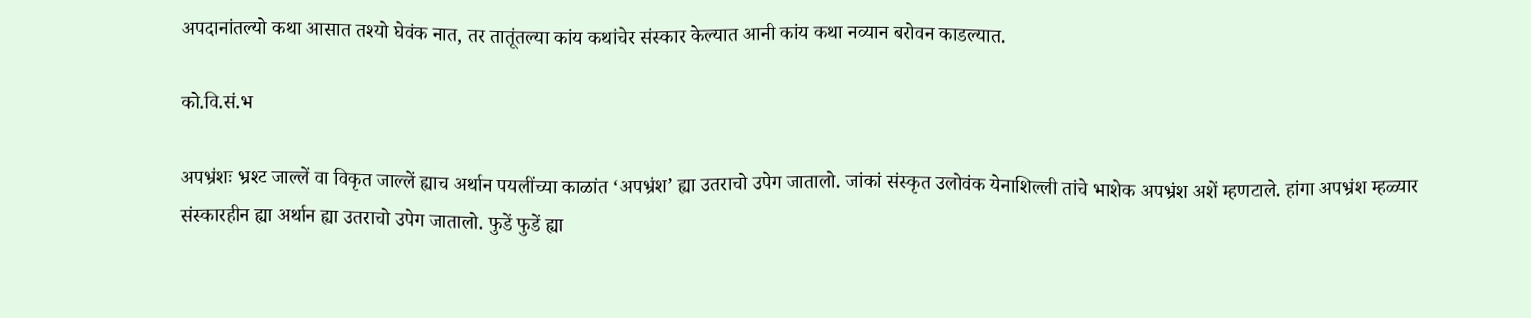अपदानांतल्यो कथा आसात तश्यो घेवंक नात, तर तातूंतल्या कांय कथांचेर संस्कार केल्यात आनी कांय कथा नव्यान बरोवन काडल्यात.

को.वि.सं.भ

अपभ्रंशः भ्रश्ट जाल्लें वा विकृत जाल्लें ह्याच अर्थान पयलींच्या काळांत ‘अपभ्रंश’ ह्या उतराचो उपेग जातालो. जांकां संस्कृत उलोवंक येनाशिल्ली तांचे भाशेक अपभ्रंश अशें म्हणटाले. हांगा अपभ्रंश म्हळ्यार संस्कारहीन ह्या अर्थान ह्या उतराचो उपेग जातालो. फुडें फुडें ह्या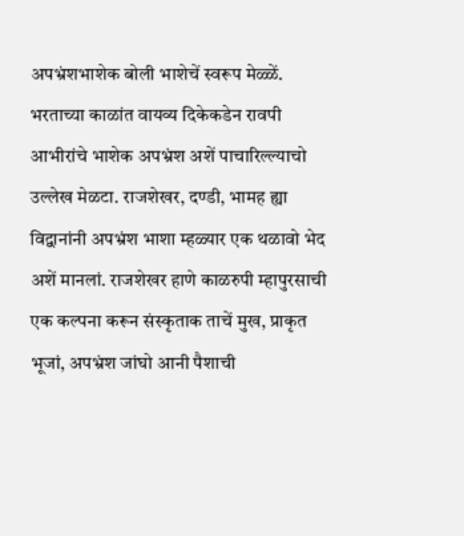अपभ्रंशभाशेक बोली भाशेचें स्वरूप मेळ्ळें. भरताच्या काळांत वायव्य दिकेकडेन रावपी आभीरांचे भाशेक अपभ्रंश अशें पाचारिल्ल्याचो उल्लेख मेळटा. राजशेखर, दण्डी, भामह ह्या विद्वानांनी अपभ्रंश भाशा म्हळ्यार एक थळावो भेद अशें मानलां. राजशेखर हाणे काळरुपी म्हापुरसाची एक कल्पना करून संस्कृताक ताचें मुख, प्राकृत भूजां, अपभ्रंश जांघो आनी पैशाची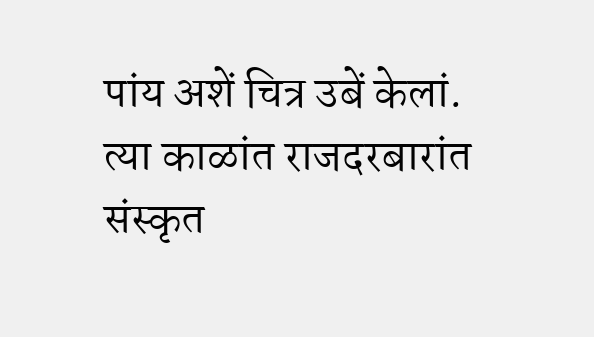पांय अशें चित्र उबें केलां. त्या काळांत राजदरबारांत संस्कृत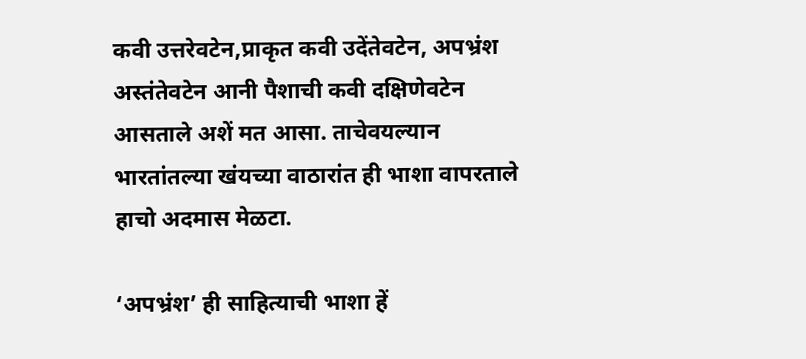कवी उत्तरेवटेन,प्राकृत कवी उदेंतेवटेन, अपभ्रंश अस्तंतेवटेन आनी पैशाची कवी दक्षिणेवटेन आसताले अशें मत आसा. ताचेवयल्यान भारतांतल्या खंयच्या वाठारांत ही भाशा वापरताले हाचो अदमास मेळटा.

‘अपभ्रंश’ ही साहित्याची भाशा हें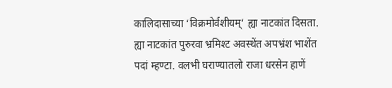कालिदासाच्या ‘विक्रमोर्वशीयम्’ ह्या नाटकांत दिसता. ह्या नाटकांत पुरुरवा भ्रमिश्ट अवस्थेंत अपभ्रंश भाशेंत पदां म्हण्टा. वलभी घराण्यातलो राजा धरसेन हाणें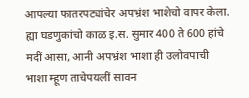आपल्या फातरपट्यांचेर अपभ्रंश भाशेचो वापर केला. ह्या घडणुकांचो काळ इ.स. सुमार 400 ते 600 हांचे मदीं आसा, आनी अपभ्रंश भाशा ही उलोवपाची भाशा म्हूण ताचेपयलीं सावन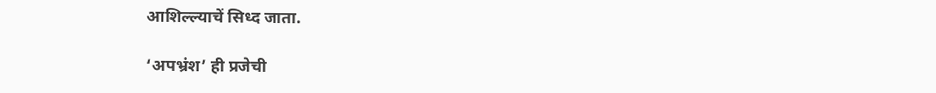आशिल्ल्याचें सिध्द जाता.

‘अपभ्रंश’ ही प्रजेची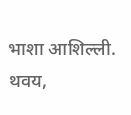भाशा आशिल्ली. थवय,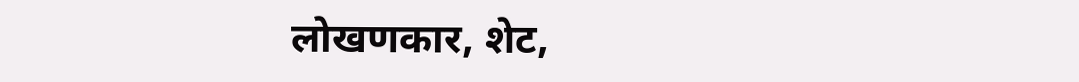लोखणकार, शेट,